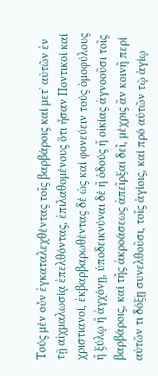Τούς μέν οὖν ἐγκαταλεχθέντας τοῖς βαρβάροις καί μετ᾽ αὐτῶν ἐν τῇ αἰχμαλωσίᾳ ἐπελθόντας, ἐπιλαθομένους ὅτι ἦσαν Ποντικοί καί χριστιανοί, ἐκβαρβαρωθέντας δέ ὡς καί φονεύειν τούς ὁμοφύλους ἤ ξύλῳ ἤ ἀγχόνῃ, ὑποδεικνύναι δέ ἤ ὁδούς ἤ οἰκίας ἀγνοοῦσι τοῖς βαρβάροις, καί τῆς ἀκροάσεως ἀπεῖρξαι δεῖ, μέχρις ἂν κοινῆ περί αὐτῶν τι δόξῃ συνελθοῦσι, τοῖς ἁγίοις, καί πρό αὐτῶν τῷ ἁγίῳ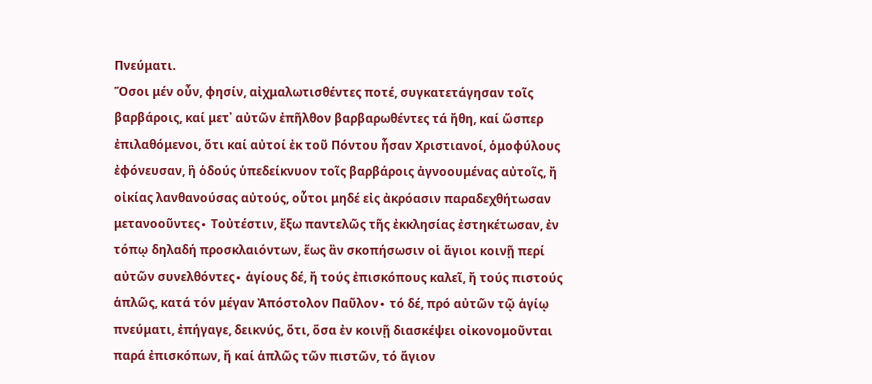Πνεύματι.
Ὅσοι μέν οὖν, φησίν, αἰχμαλωτισθέντες ποτέ, συγκατετάγησαν τοῖς βαρβάροις, καί μετ᾽ αὐτῶν ἐπῆλθον βαρβαρωθέντες τά ἤθη, καί ὥσπερ ἐπιλαθόμενοι, ὅτι καί αὐτοί ἐκ τοῦ Πόντου ἦσαν Χριστιανοί, ὁμοφύλους ἐφόνευσαν, ἣ ὁδούς ὑπεδείκνυον τοῖς βαρβάροις ἀγνοουμένας αὐτοῖς, ἤ οἰκίας λανθανούσας αὐτούς, οὗτοι μηδέ εἰς ἀκρόασιν παραδεχθήτωσαν μετανοοῦντες∙ Τοὐτέστιν, ἔξω παντελῶς τῆς ἐκκλησίας ἐστηκέτωσαν, ἐν τόπῳ δηλαδή προσκλαιόντων, ἕως ἂν σκοπήσωσιν οἱ ἅγιοι κοινῇ περί αὐτῶν συνελθόντες∙ ἁγίους δέ, ἤ τούς ἐπισκόπους καλεῖ, ἤ τούς πιστούς ἁπλῶς, κατά τόν μέγαν Ἀπόστολον Παῦλον∙ τό δέ, πρό αὐτῶν τῷ ἁγίῳ πνεύματι, ἐπήγαγε, δεικνύς, ὅτι, ὅσα ἐν κοινῇ διασκέψει οἰκονομοῦνται παρά ἐπισκόπων, ἤ καί ἁπλῶς τῶν πιστῶν, τό ἅγιον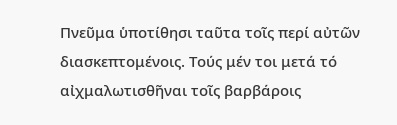Πνεῦμα ὑποτίθησι ταῦτα τοῖς περί αὐτῶν διασκεπτομένοις. Τούς μέν τοι μετά τό αἰχμαλωτισθῆναι τοῖς βαρβάροις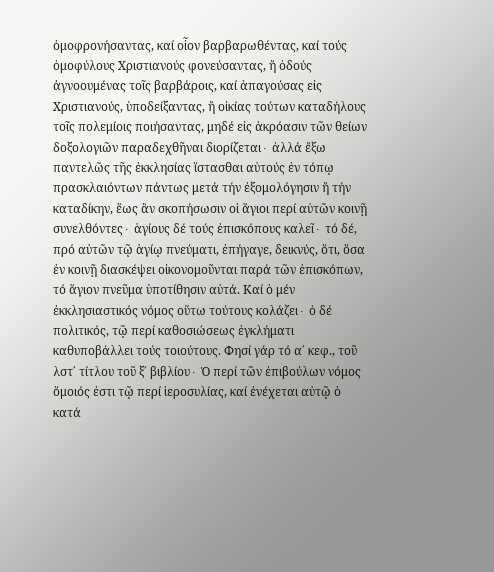ὁμοφρονήσαντας, καί οἷον βαρβαρωθέντας, καί τούς ὁμοφύλους Χριστιανούς φονεύσαντας, ἤ ὁδούς ἀγνοουμένας τοῖς βαρβάροις, καί ἀπαγούσας εἰς Χριστιανούς, ὑποδείξαντας, ἤ οἰκίας τούτων καταδήλους τοῖς πολεμίοις ποιήσαντας, μηδέ εἰς ἀκρόασιν τῶν θείων δοξολογιῶν παραδεχθῆναι διορίζεται∙ ἀλλά ἔξω παντελῶς τῆς ἐκκλησίας ἵστασθαι αὐτούς ἐν τόπῳ πρασκλαιόντων πάντως μετά τήν ἐξομολόγησιν ἤ τήν καταδίκην, ἕως ἂν σκοπήσωσιν οἱ ἅγιοι περί αὐτῶν κοινῇ συνελθόντες∙ ἁγίους δέ τούς ἐπισκόπους καλεῖ∙ τό δέ, πρό αὐτῶν τῷ ἁγίῳ πνεύματι, ἐπήγαγε, δεικνύς, ὅτι, ὅσα ἐν κοινῇ διασκέψει οἰκονομοῦνται παρά τῶν ἐπισκόπων, τό ἅγιον πνεῦμα ὑποτίθησιν αὐτά. Καί ὁ μέν ἐκκλησιαστικός νόμος οὕτω τούτους κολάζει∙ ὁ δέ πολιτικός, τῷ περί καθοσιώσεως ἐγκλήματι καθυποβάλλει τούς τοιούτους. Φησί γάρ τό α΄ κεφ., τοῦ λστ΄ τίτλου τοῦ ξ΄ βιβλίου∙ Ὁ περί τῶν ἐπιβούλων νόμος ὅμοιός ἐστι τῷ περί ἱεροσυλίας, καί ἐνέχεται αὐτῷ ὁ κατά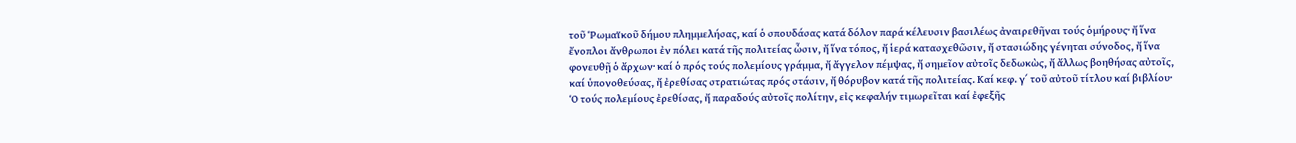τοῦ Ῥωμαϊκοῦ δήμου πλημμελήσας, καί ὁ σπουδάσας κατά δόλον παρά κέλευσιν βασιλέως ἀναιρεθῆναι τούς ὁμήρους∙ ἤ ἵνα ἔνοπλοι ἄνθρωποι ἐν πόλει κατά τῆς πολιτείας ὦσιν, ἤ ἵνα τόπος, ἤ ἱερά κατασχεθῶσιν, ἤ στασιώδης γένηται σύνοδος, ἤ ἵνα φονευθῇ ὁ ἄρχων∙ καί ὁ πρός τούς πολεμίους γράμμα, ἤ ἄγγελον πέμψας, ἤ σημεῖον αὐτοῖς δεδωκὼς, ἤ ἄλλως βοηθήσας αὐτοῖς, καί ὑπονοθεύσας, ἤ ἐρεθίσας στρατιώτας πρός στάσιν, ἤ θόρυβον κατά τῆς πολιτείας. Καί κεφ. γ΄ τοῦ αὐτοῦ τίτλου καί βιβλίου∙ Ὁ τούς πολεμίους ἐρεθίσας, ἤ παραδούς αὐτοῖς πολίτην, εἰς κεφαλήν τιμωρεῖται καί ἐφεξῆς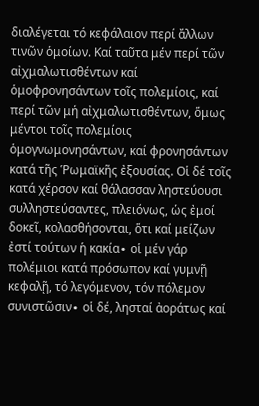διαλέγεται τό κεφάλαιον περί ἄλλων τινῶν ὁμοίων. Καί ταῦτα μέν περί τῶν αἰχμαλωτισθέντων καί ὁμοφρονησάντων τοῖς πολεμίοις, καί περί τῶν μή αἰχμαλωτισθέντων, ὅμως μέντοι τοῖς πολεμίοις ὁμογνωμονησάντων, καί φρονησάντων κατά τῆς Ῥωμαϊκῆς ἐξουσίας. Οἱ δέ τοῖς κατά χέρσον καί θάλασσαν ληστεύουσι συλληστεύσαντες, πλειόνως, ὡς ἐμοί δοκεῖ, κολασθήσονται, ὅτι καί μείζων ἐστί τούτων ἡ κακία∙ οἱ μέν γάρ πολέμιοι κατά πρόσωπον καί γυμνῇ κεφαλῇ, τό λεγόμενον, τόν πόλεμον συνιστῶσιν∙ οἱ δέ, λησταί ἀοράτως καί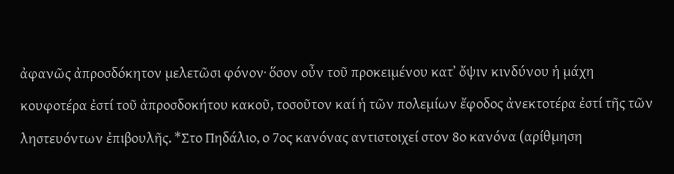ἀφανῶς ἀπροσδόκητον μελετῶσι φόνον∙ ὅσον οὖν τοῦ προκειμένου κατ᾽ ὄψιν κινδύνου ἡ μάχη κουφοτέρα ἐστί τοῦ ἀπροσδοκήτου κακοῦ, τοσοῦτον καί ἡ τῶν πολεμίων ἔφοδος ἀνεκτοτέρα ἐστί τῆς τῶν ληστευόντων ἐπιβουλῆς. *Στο Πηδάλιο, ο 7ος κανόνας αντιστοιχεί στον 8ο κανόνα (αρίθμηση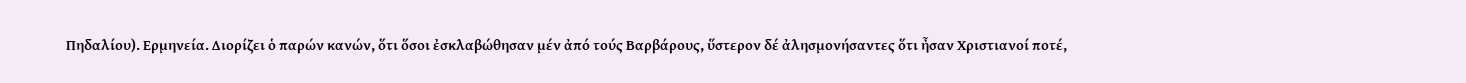Πηδαλίου). Ερμηνεία. Διορίζει ὁ παρών κανών, ὅτι ὅσοι ἐσκλαβώθησαν μέν ἀπό τούς Βαρβάρους, ὕστερον δέ ἀλησμονήσαντες ὅτι ἦσαν Χριστιανοί ποτέ,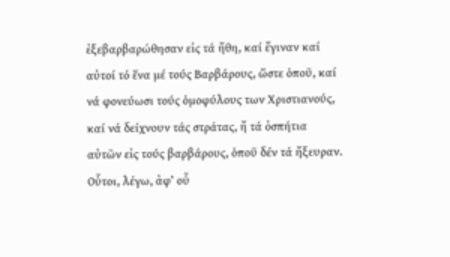ἐξεβαρβαρώθησαν εἰς τά ἤθη, καί ἔγιναν καί αὐτοί τό ἕνα μέ τούς Βαρβάρους, ὥστε ὁποῦ, καί νά φονεύωσι τούς ὁμοφύλους των Χριστιανούς, καί νά δείχνουν τάς στράτας, ἤ τά ὀσπήτια αὐτῶν εἰς τούς βαρβάρους, ὁποῦ δέν τά ἤξευραν. Οὗτοι, λέγω, ἀφ’ οὗ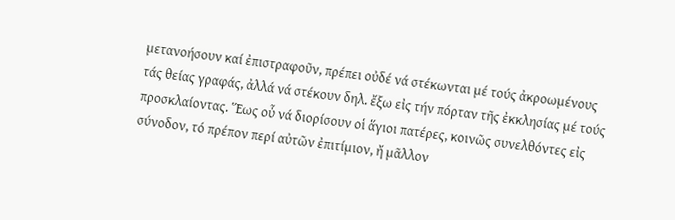μετανοήσουν καί ἐπιστραφοῦν, πρέπει οὐδέ νά στέκωνται μέ τούς ἀκροωμένους τάς θείας γραφάς, ἀλλά νά στέκουν δηλ. ἔξω εἰς τήν πόρταν τῆς ἐκκλησίας μέ τούς προσκλαίοντας. Ἕως οὗ νά διορίσουν οἱ ἅγιοι πατέρες, κοινῶς συνελθόντες εἰς σύνοδον, τό πρέπον περί αὐτῶν ἐπιτίμιον, ἤ μᾶλλον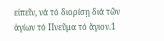εἰπεῖν, νά τό διορίσῃ διά τῶν ἁγίων τό Πνεῦμα τό ἅγιον.1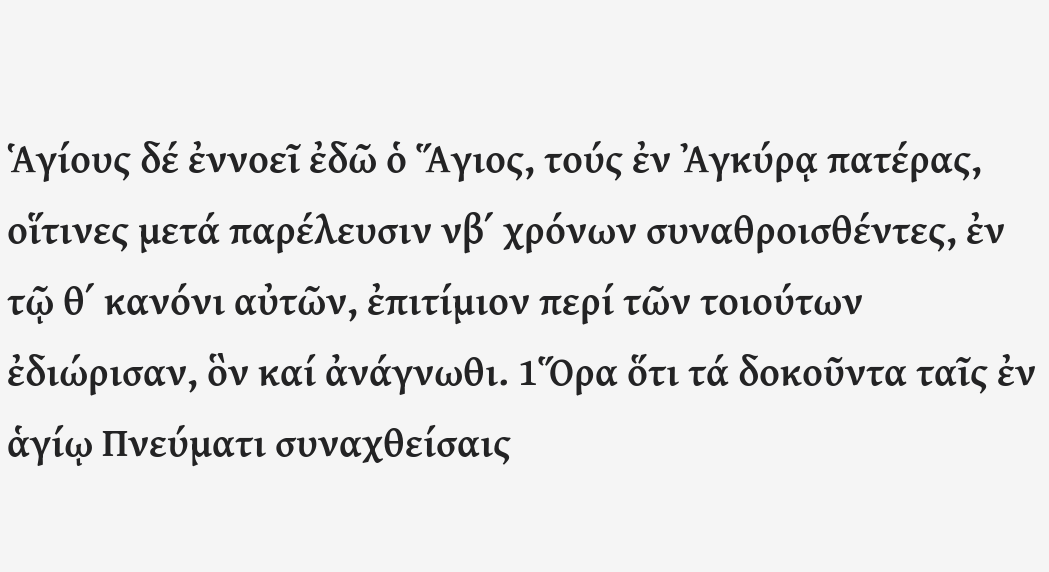Ἁγίους δέ ἐννοεῖ ἐδῶ ὁ Ἅγιος, τούς ἐν Ἀγκύρᾳ πατέρας, οἵτινες μετά παρέλευσιν νβ΄ χρόνων συναθροισθέντες, ἐν τῷ θ΄ κανόνι αὐτῶν, ἐπιτίμιον περί τῶν τοιούτων ἐδιώρισαν, ὃν καί ἀνάγνωθι. 1Ὅρα ὅτι τά δοκοῦντα ταῖς ἐν ἁγίῳ Πνεύματι συναχθείσαις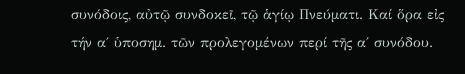συνόδοις, αὐτῷ συνδοκεῖ, τῷ ἁγίῳ Πνεύματι. Καί ὅρα εἰς τήν α΄ ὑποσημ. τῶν προλεγομένων περί τῆς α΄ συνόδου.